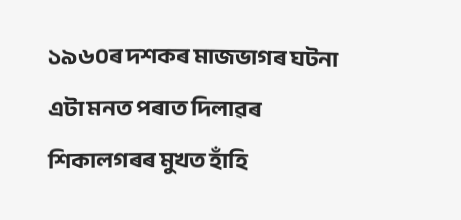১৯৬০ৰ দশকৰ মাজভাগৰ ঘটনা এটা মনত পৰাত দিলাৱৰ শিকালগৰৰ মুখত হাঁহি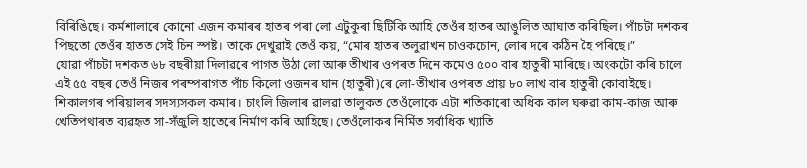বিৰিঙিছে। কৰ্মশালাৰে কোনো এজন কমাৰৰ হাতৰ পৰা লো এটুকুৰা ছিটিকি আহি তেওঁৰ হাতৰ আঙুলিত আঘাত কৰিছিল। পাঁচটা দশকৰ পিছতো তেওঁৰ হাতত সেই চিন স্পষ্ট। তাকে দেখুৱাই তেওঁ কয়, “মোৰ হাতৰ তলুৱাখন চাওকচোন, লোৰ দৰে কঠিন হৈ পৰিছে।”
যোৱা পাঁচটা দশকত ৬৮ বছৰীয়া দিলাৱৰে পাগত উঠা লো আৰু তীখাৰ ওপৰত দিনে কমেও ৫০০ বাৰ হাতুৰী মাৰিছে। অংকটো কৰি চালে এই ৫৫ বছৰ তেওঁ নিজৰ পৰম্পৰাগত পাঁচ কিলো ওজনৰ ঘান (হাতুৰী)ৰে লো-তীখাৰ ওপৰত প্ৰায় ৮০ লাখ বাৰ হাতুৰী কোবাইছে।
শিকালগৰ পৰিয়ালৰ সদস্যসকল কমাৰ। চাংলি জিলাৰ ৱালৱা তালুকত তেওঁলোকে এটা শতিকাৰো অধিক কাল ঘৰুৱা কাম-কাজ আৰু খেতিপথাৰত ব্যৱহৃত সা-সঁজুলি হাতেৰে নিৰ্মাণ কৰি আহিছে। তেওঁলোকৰ নিৰ্মিত সৰ্বাধিক খ্যাতি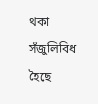থকা সঁজুলিবিধ হৈছে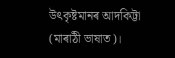উৎকৃষ্টমানৰ আদকিট্টা (মাৰাঠী ভাষাত)।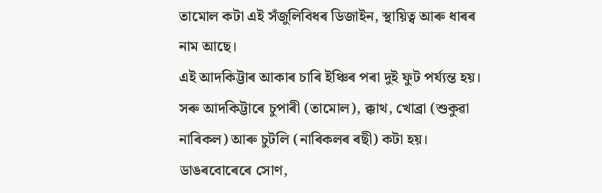তামোল কটা এই সঁজুলিবিধৰ ডিজাইন, স্থায়িত্ব আৰু ধাৰৰ নাম আছে।
এই আদকিট্টাৰ আকাৰ চাৰি ইঞ্চিৰ পৰা দুই ফুট পৰ্য্যন্ত হয়। সৰু আদকিট্টাৰে চুপাৰী (তামোল), ক্কাথ, খোব্ৰা (শুকুৱা নাৰিকল) আৰু চুটলি (নাৰিকলৰ ৰছী) কটা হয়। ডাঙৰবোৰেৰে সোণ,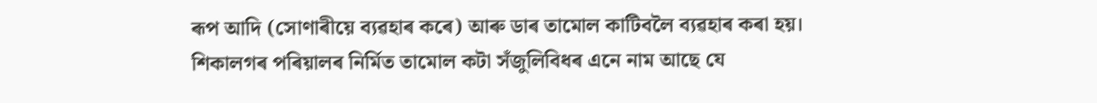ৰূপ আদি (সোণাৰীয়ে ব্যৱহাৰ কৰে) আৰু ডাৰ তামোল কাটিবলৈ ব্যৱহাৰ কৰা হয়।
শিকালগৰ পৰিয়ালৰ নিৰ্মিত তামোল কটা সঁজুলিবিধৰ এনে নাম আছে যে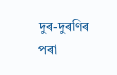দুৰ-দুৰণিৰ পৰা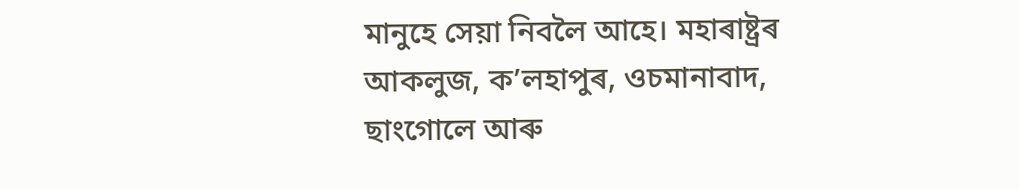মানুহে সেয়া নিবলৈ আহে। মহাৰাষ্ট্ৰৰ আকলুজ, ক’লহাপুৰ, ওচমানাবাদ, ছাংগোলে আৰু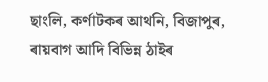ছাংলি, কৰ্ণাটকৰ আথনি, বিজাপুৰ, ৰায়বাগ আদি বিভিন্ন ঠাইৰ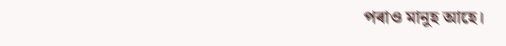পৰাও মানুহ আহে।